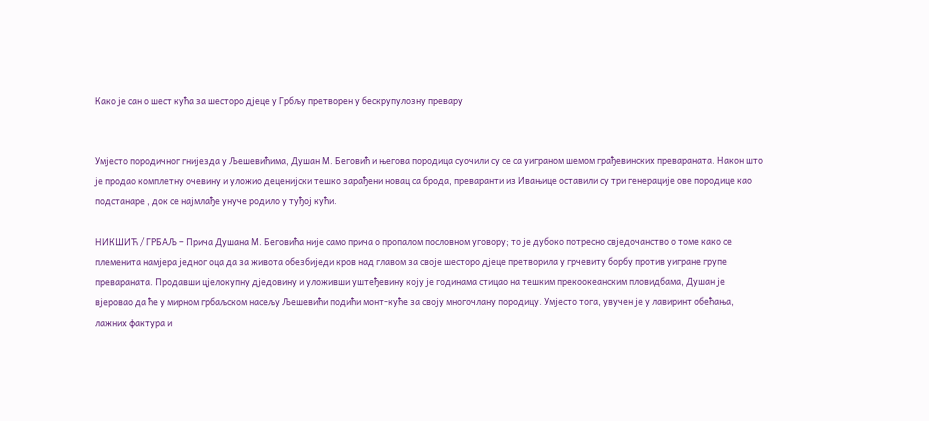Како је сан о шест кућа за шесторо дјеце у Грбљу претворен у бескрупулозну превару


Умјесто породичног гнијезда у Љешевићима, Душан М. Беговић и његова породица суочили су се са уиграном шемом грађевинских превараната. Након што је продао комплетну очевину и уложио деценијски тешко зарађени новац са брода, преваранти из Ивањице оставили су три генерације ове породице као подстанаре , док се најмлађе унуче родило у туђој кући.

НИКШИЋ / ГРБАЉ – Прича Душана М. Беговића није само прича о пропалом пословном уговору; то је дубоко потресно свједочанство о томе како се племенита намјера једног оца да за живота обезбиједи кров над главом за своје шесторо дјеце претворила у грчевиту борбу против уигране групе превараната. Продавши цјелокупну дједовину и уложивши уштеђевину коју је годинама стицао на тешким прекоокеанским пловидбама, Душан је вјеровао да ће у мирном грбаљском насељу Љешевићи подићи монт-куће за своју многочлану породицу. Умјесто тога, увучен је у лавиринт обећања, лажних фактура и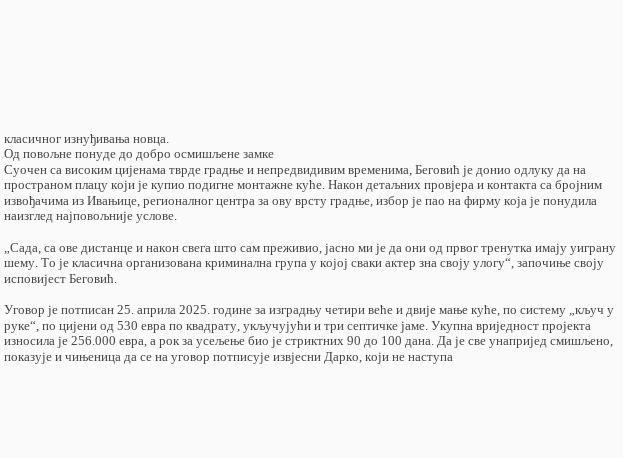класичног изнуђивања новца.
Од повољне понуде до добро осмишљене замке
Суочен са високим цијенама тврде градње и непредвидивим временима, Беговић је донио одлуку да на пространом плацу који је купио подигне монтажне куће. Након детаљних провјера и контакта са бројним извођачима из Ивањице, регионалног центра за ову врсту градње, избор је пао на фирму која је понудила наизглед најповољније услове.

„Сада, са ове дистанце и након свега што сам преживио, јасно ми је да они од првог тренутка имају уиграну шему. То је класична организована криминална група у којој сваки актер зна своју улогу“, започиње своју исповијест Беговић.

Уговор је потписан 25. априла 2025. године за изградњу четири веће и двије мање куће, по систему „кључ у руке“, по цијени од 530 евра по квадрату, укључујући и три септичке јаме. Укупна вриједност пројекта износила је 256.000 евра, а рок за усељење био је стриктних 90 до 100 дана. Да је све унапријед смишљено, показује и чињеница да се на уговор потписује извјесни Дарко, који не наступа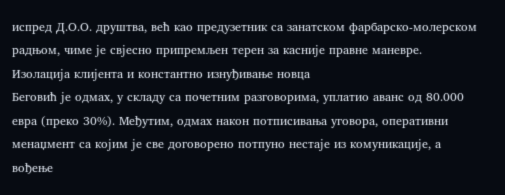испред Д.О.О. друштва, већ као предузетник са занатском фарбарско-молерском радњом, чиме је свјесно припремљен терен за касније правне маневре.
Изолација клијента и константно изнуђивање новца
Беговић је одмах, у складу са почетним разговорима, уплатио аванс од 80.000 евра (преко 30%). Међутим, одмах након потписивања уговора, оперативни менаџмент са којим је све договорено потпуно нестаје из комуникације, а вођење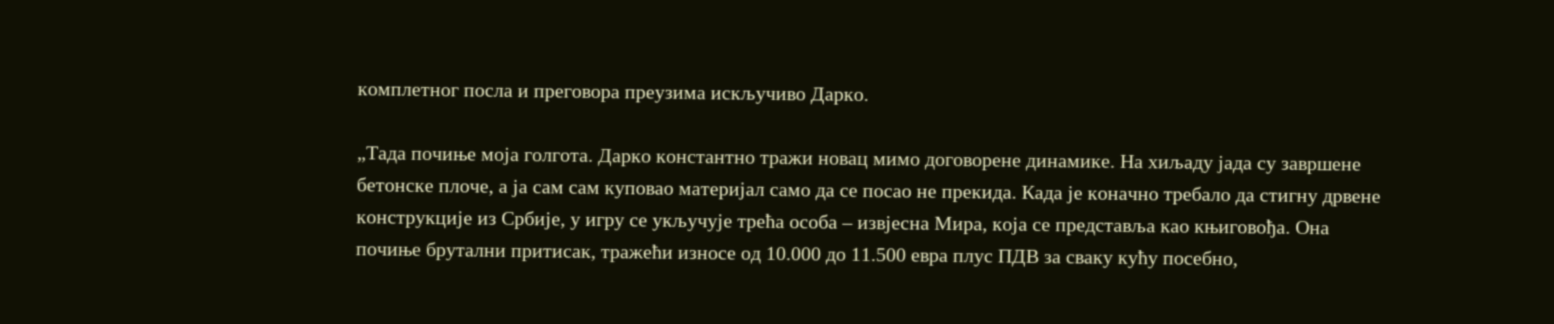комплетног посла и преговора преузима искључиво Дарко.

„Тада почиње моја голгота. Дарко константно тражи новац мимо договорене динамике. На хиљаду јада су завршене бетонске плоче, а ја сам сам куповао материјал само да се посао не прекида. Када је коначно требало да стигну дрвене конструкције из Србије, у игру се укључује трећа особа – извјесна Мира, која се представља као књиговођа. Она почиње брутални притисак, тражећи износе од 10.000 до 11.500 евра плус ПДВ за сваку кућу посебно,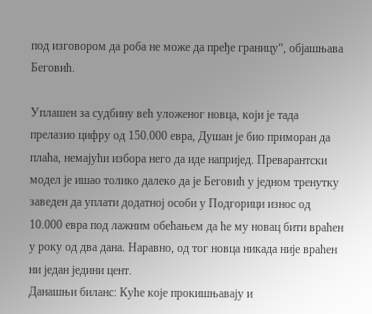под изговором да роба не може да пређе границу“, објашњава Беговић.

Уплашен за судбину већ уложеног новца, који је тада прелазио цифру од 150.000 евра, Душан је био приморан да плаћа, немајући избора него да иде напријед. Преварантски модел је ишао толико далеко да је Беговић у једном тренутку заведен да уплати додатној особи у Подгорици износ од 10.000 евра под лажним обећањем да ће му новац бити враћен у року од два дана. Наравно, од тог новца никада није враћен ни један једини цент.
Данашњи биланс: Куће које прокишњавају и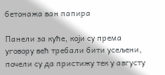бетонажа ван папира

Панели за куће, који су према уговору већ требали бити усељени, почели су да пристижу тек у августу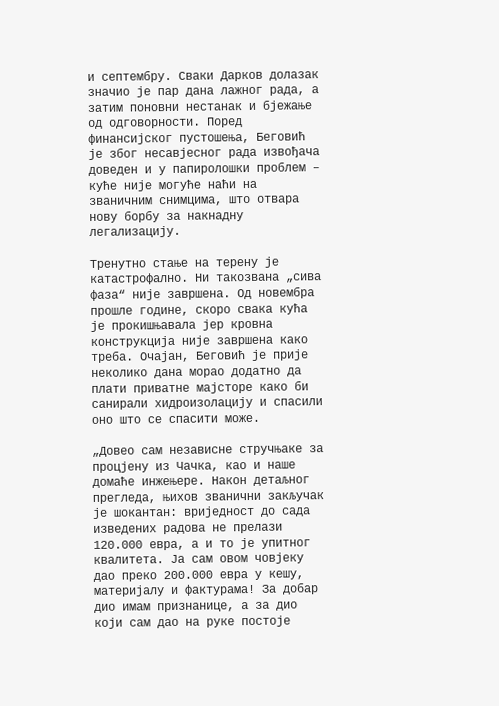и септембру. Сваки Дарков долазак значио је пар дана лажног рада, а затим поновни нестанак и бјежање од одговорности. Поред финансијског пустошења, Беговић је због несавјесног рада извођача доведен и у папиролошки проблем – куће није могуће наћи на званичним снимцима, што отвара нову борбу за накнадну легализацију.

Тренутно стање на терену је катастрофално. Ни такозвана „сива фаза“ није завршена. Од новембра прошле године, скоро свака кућа је прокишњавала јер кровна конструкција није завршена како треба. Очајан, Беговић је прије неколико дана морао додатно да плати приватне мајсторе како би санирали хидроизолацију и спасили оно што се спасити може.

„Довео сам независне стручњаке за процјену из Чачка, као и наше домаће инжењере. Након детаљног прегледа, њихов званични закључак је шокантан: вриједност до сада изведених радова не прелази 120.000 евра, а и то је упитног квалитета. Ја сам овом човјеку дао преко 200.000 евра у кешу, материјалу и фактурама! За добар дио имам признанице, а за дио који сам дао на руке постоје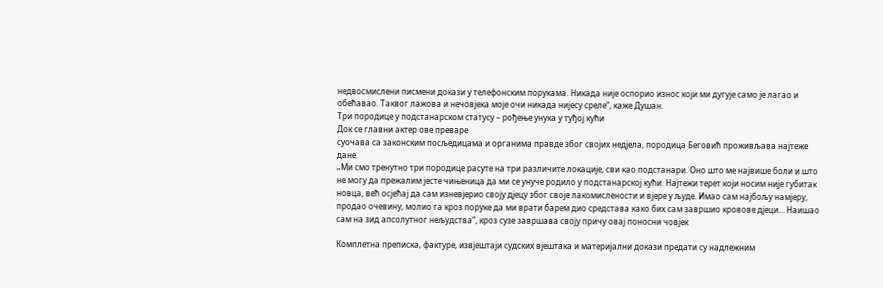недвосмислени писмени докази у телефонским порукама. Никада није оспорио износ који ми дугује само је лагао и обећавао. Таквог лажова и нечовјека моје очи никада нијесу среле“, каже Душан.
Три породице у подстанарском статусу – рођење унука у туђој кући
Док се главни актер ове преваре
суочава са законским посљедицама и органима правде због својих недјела, породица Беговић проживљава најтеже дане.
„Ми смо тренутно три породице расуте на три различите локације, сви као подстанари. Оно што ме највише боли и што не могу да прежалим јесте чињеница да ми се унуче родило у подстанарској кући. Најтежи терет који носим није губитак новца, већ осјећај да сам изневјерио своју дјецу због своје лакомислености и вјере у људе. Имао сам најбољу намјеру, продао очевину, молио га кроз поруке да ми врати барем дио средстава како бих сам завршио кровове дјеци… Наишао сам на зид апсолутног нељудства“, кроз сузе завршава своју причу овај поносни човјек

Комплетна преписка, фактуре, извјештаји судских вјештака и материјални докази предати су надлежним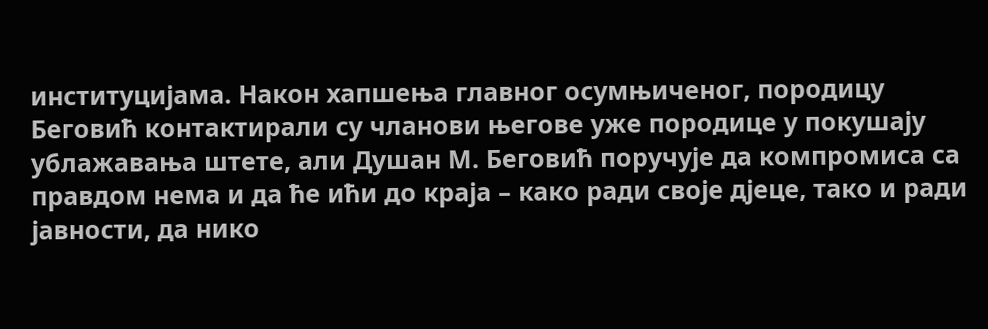институцијама. Након хапшења главног осумњиченог, породицу Беговић контактирали су чланови његове уже породице у покушају ублажавања штете, али Душан М. Беговић поручује да компромиса са правдом нема и да ће ићи до краја – како ради своје дјеце, тако и ради јавности, да нико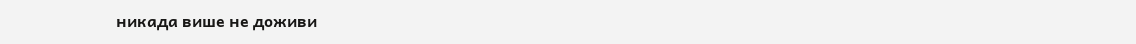никада више не доживи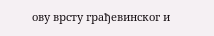ову врсту грађевинског и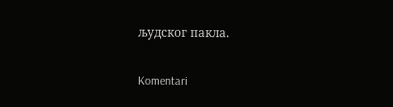људског пакла.

Komentari